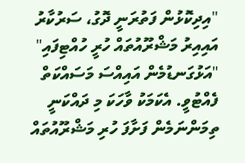"އިދިކޮޅުން ފަތުރަނީ ދޮގު، ސަރުކާރު އައިއިރު މަޝްރޫއުތައް ހުރީ ހުއްޓިފައި"
"އަޅުގަނޑުމެން އައިއްސަ މަސައްކަތް ފެއްޓުވީ. އެކަމަކު ވާހަކަ މި ދައްކަނީ ތިމަންނަމެން ފަށާފަ ހުރި މަޝްރޫއުތައް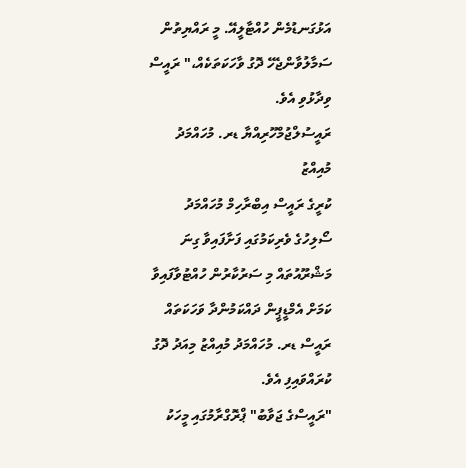އަޅުގަނޑުމެން ހުއްޓާލީއޭ. މީ ރައްޔިތުން ސަމާލުވާންޖެހޭ ދޮގު ވާހަކަތަކެއް،" ރައީސް ވިދާޅުވި އެވެ.
ރައީސުލްޖުމްހޫރިއްޔާ ޑރ. މުހައްމަދު މުއިއްޒު
ކުރީގެ ރައީސް އިބްރާހިމް މުހައްމަދު ސޯލިހުގެ ވެރިކަމުގައި ފަށާފައިވާ ގިނަ މަޝްރޫއުތައް މި ސަރުކާރުން ހުއްޓުވާފައިވާ ކަމަށް އެމްޑީޕީން ދައްކަމުންދާ ވަހަކަތައް ރައީސް ޑރ. މުހައްމަދު މުއިއްޒު މިއަދު ދޮގު ކުރައްވައިފި އެވެ.
"ރައީސްގެ ޖަވާބު" ޕްރޮގްރާމުގައި މީހަކު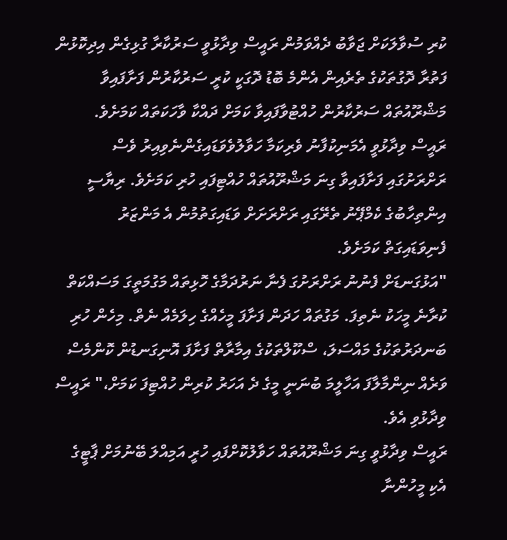ކުރި ސުވާލަކަށް ޖަވާބު ދެއްވަމުން ރައީސް ވިދާޅުވީ ސަރުކާރާ ގުޅިގެން އިދިކޮޅުން ފަތުރާ ދޮގުތަކުގެ ތެރެއިން އެންމެ ބޮޑު ދޮގަކީ ކުރީ ސަރުކާރުން ފަށާފައިވާ މަޝްރޫއުތައް ސަރުކާރުން ހުއްޓުވާފައިވާ ކަމަށް ދައްކާ ވާހަކަތައް ކަމަށެވެ.
ރައީސް ވިދާޅުވީ އެމަނިކުފާނު ވެރިކަމާ ހަވާލުވެވަޑައިގެންނެވިއިރު ވެސް ރަށްރަށުގައި ފަށާފައިވާ ގިނަ މަޝްރޫއުތައް ހުއްޓިފައި ހުރި ކަމަށެވެ. ރިޔާސީ އިންތިހާބުގެ ކެމްޕޭނު ތެރޭގައި ރަށްރަށަށް ވަޑައިގަތުމުން އެ މަންޒަރު ފެނިވަޑައިގަތް ކަމަށެވެ.
"އަޅުގަނޑަށް ފެނުނު ރަށްރަށުގަ ފެނާ ނަރުދަމާގެ ހޮޅިތައް މަގުމަތީގަ މަސައްކަތް ކުރާނެ މީހަކު ނެތިފަ. މަގުތައް ހަދަން ފަށާފަ މީހެއްގެ ހިލަމެއް ނެތް. މިހެން ހުރި ބަނދަރުތަކުގެ މައްސަލަ، ސްކޫލްތަކުގެ އިމާރާތް ފަށާފަ އޮނިގަނޑުން ކޮންމެސް ވަރެއް ނިންމާލާފަ އަހާލީމަ ބުނަނީ މީގެ ދެ އަހަރު ކުރިން ހުއްޓިފަ ކަމަށް،" ރައީސް ވިދާޅުވި އެވެ.
ރައީސް ވިދާޅުވީ ގިނަ މަޝްރޫއުތައް ހަވާލުކޮށްފައި ހުރީ އަމިއްލަ ބޭނުމަށް ޕާޓީގެ އެކި މީހުންނާ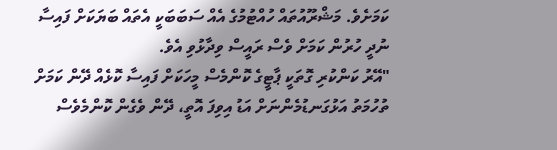ކަމަށެވެ. މަޝްރޫއުތައް ހުއްޓުމުގެ އެއް ސަބަބަކީ އެތައް ބަޔަކަށް ފައިސާ ނުދީ ހުރުން ކަމަށް ވެސް ރައީސް ވިދާޅުވި އެވެ.
"އޭރު ކަންކުރި ގޮތަކީ ޕާޓީގެ ކޮންމެސް މީހަކަށް ފައިސާ ކޮޅެއް ދޭން ކަމަށް ތުހުމަތު އަޅުގަނޑުމެންނަށް އަޑު އިވިފަ އޮތީ، ދޭން ވެގެން ކޮންމެވެސް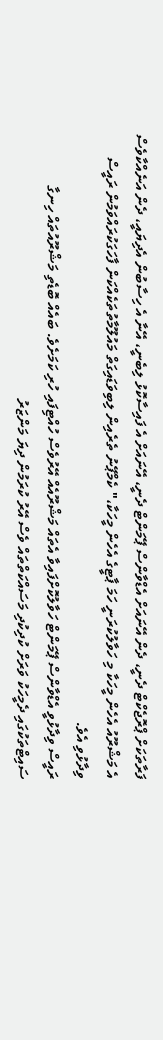ފަރާތަކަށް ޕްރޮޖެކްޓް ދެނީ، ދެން އޭނައަށް އެޑްވާންސް ޕޭމަންޓް ދެނީ، އޭނައަށް އެ ފައިސާކޮޅު ލިބެނީ، އޭނާ އެ ހިސާބުން އެދިޔައީ، ދެން އަނެއްކާވެސް އެ މަޝްރޫއު އެހެން މީހަކާ މި ހަވާލުކުރަނީ ހަމަ ޕާޓީގެ އެހެން މީހަކާ،" ކެމްޕޭނު ތެރެއިން ލިބިވަޑައިގަތް މައުލޫމާތުތަކެއްކަން ފާހަގަކުރައްވަމުން ރައީސް ވިދާޅުވި އެވެ.
ރައީސް ވިދާޅުވީ އެޑްވާންސް ޕޭމަންޓް ހަވާލުކޮށްފައިވާ އެތައް މަޝްރޫއެއް އޭރުވެސް ހުއްޓިފައި ހުރި ކަމަށެވެ. ބައެއް ބޮޑެތި މަޝްރޫއުތައް ހިނގާ ސައިޓްތަކުގައި ދެމީހަކު ވަރަށް ކުދިކުދި މަސައްކަތްތައް ވެސް އޭރު ކުރަމުން ދިޔަ މަންޒަރު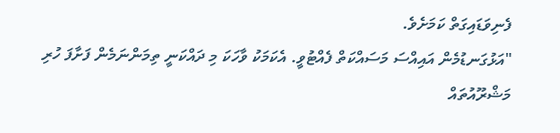ފެނިވަޑައިގަތް ކަމަށެވެ.
"އަޅުގަނޑުމެން އައިއްސަ މަސައްކަތް ފެއްޓުވީ. އެކަމަކު ވާހަކަ މި ދައްކަނީ ތިމަންނަމެން ފަށާފަ ހުރި މަޝްރޫއުތައް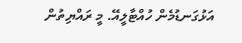އަޅުގަނޑުމެން ހުއްޓާލީއޭ. މީ ރައްޔިތުން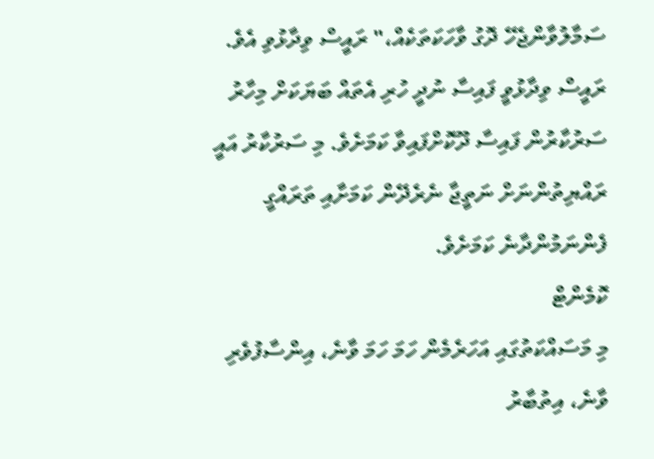ސަމާލުވާންޖެހޭ ދޮގު ވާހަކަތަކެއް،" ރައީސް ވިދާޅުވި އެވެ.
ރައީސް ވިދާޅުވީ ފައިސާ ނުދީ ހުރި އެތައް ބަޔަކަށް މިހާރު ސަރުކާރުން ފައިސާ ދޫކޮށްފައިވާ ކަމަށެވެ. މި ސަރުކާރު އައީ ރައްޔިތުންނަށް ނަތީޖާ ނެރެދޭން ކަމަށާއި ތަރައްގީ ފެންނަމުންދާނެ ކަމަށެވެ.
ކޮމެންޓް
މި މަސައްކަތުގައި އަހަރެމެން ހަމަ ހަމަ ވާނެ، އިންސާފުވެރި ވާނެ، އިތުބާރު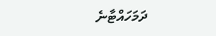ދަމަހައްޓާނެ